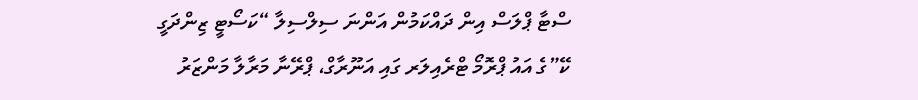ސްޓާ ޕްލަސް އިން ދައްކަމުން އަންނަ ސިލްސިލާ “ކަސޯޓީ ޒިންދަގީ ކޭ”ގެ އައު ޕްރޮމޯ ޓްރެއިލަރ ގައި އަނޫރާގް، ޕްރޭނާ މަރާލާ މަންޒަރު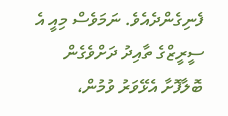ފެނިގެންދެއެވެ. ނަމަވެސް މިއީ އެ ސީރީޒްގެ ތާއިދު ދަށްވެގެން ބޮލާފޮށާ އެޅޭވަރު ވުމުން،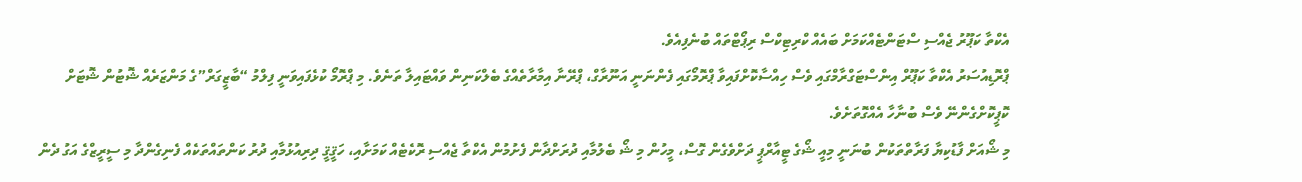އެކްތާ ކަޕޫރު ޖެއްސި ސްޓަންޓެއްކަމަށް ބައެއް ކްރިޓިކްސް ރިޕޯޓްތައް ބުނެފިއެވެ.
ޕްރޮޑިއުސަރު އެކްތާ ކަޕޫރް އިންސްޓަގްރާމްގައި ވެސް ހިއްސާކޮށްފައިވާ ޕްރޮމޯގައި ފެންނަނީ އަނޫރާގް، ޕްރޭނާ އިމާރާތެއްގެ ބެލްކަނިން ވައްޓައިލާ ތަނެވެ. މި ޕްރޮމޯ ކުޅެފައިވަނީ ފިލްމު “ބާޒީގަރް”ގެ މަންޒަރެއް ޝޮޓުން ޝޮޓަށް ކޮޕީކޮށްގެންނޭ ވެސް ބުނާހާ އެއްގޮތަށެވެ.
މި ޝޯއަށް ފާޑުކިޔާ ފަރާތްތަކުން ބުނަނީ މިއީ ޝޯގެ ޓީއާރްޕީ ދަށްވެގެން ގޮސް، މީހުން މި ޝޯ ބެލުމާއި ދުރަށްދާން ފެށުމުން އެކްތާ ޖެއްސި ރޮކެޓެއް ކަމަށާއި، ހަޤީޤީ ދިރިއުޅުމާއި ދުރު ކަންތައްތަކެއް ފެނިގެންދާ މި ސީރީޒްގެ އަގު ދެން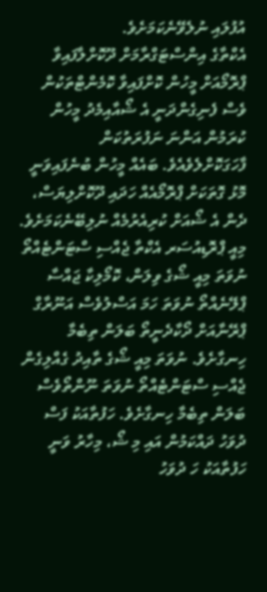އުފުލައި ނުލެވޭނެކަމަށެވެ.
އެކްތާގެ އިންސްޓަގްރާމަށް ދޫކޮށްލާފައިވާ ޕްރޮމޯއަށް މީހުން ކޮށްފައިވާ ކޮމެންޓްތަކުން ވެސް ފެނިގެންދަނީ އެ ޝޯއާއިމެދު މީހުން ކުރަމުން އަންނަ ނަފުރަތުކަން ފާހަގަކޮށްލެވެއެވެ. ބައެއް މީހުން ބުނެފައިވަނީ މޮޅު ގޮތަކަށް ޕްރޮމޯއެއް ހަދައި ދޫކޮށްލިޔަސް، ދެން އެ ޝޯއަށް ކުރިއެރުމެއް ނުލިބޭނެކަމަށެވެ.
މިއީ ޕްރޮޑިއުސަރ އެކްތާ ޖެއްސި ސްޓަންޓެއްތޯ ނުވަތަ މިއީ ޝޯގެ ވިލަން، ކޮމޯލިކާ ޖައްސާ ޕްލޭނެއްތޯ ނުވަތަ ހަމަ އަސްލުވެސް އަނޫރާގް ޕްރޭނާއަށް ދޯކާދެނީތޯ ބަލަން ތިބެމާ ހިނގާށެވެ. ނުވަތަ މިއީ ޝޯގެ ތާއިދު ގެއްލިގެން ޖެއްސި ސްޓަންޓެއްތޯ ނުވަތަ ނޫންތޯވެސް ބަލަން ތިބެމާ ހިނގާށެވެ. ހަފުތާއަކު ފަސް ދުވަހު ދައްކަމުން އައި މި ޝޯ، މިހާރު ވަނީ ހަފުތާއަކު ހަ ދުވަހު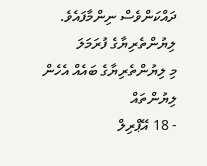ދައްކަންވެސް ނިންމާފައެވެ.
ލިޔުންތެރިޔާގެ ފުރަމަލަ
މި ލިޔުންތެރިޔާގެ ބައެއް އެހެން ލިޔުންތައް
- 18 އޭޕްރިލް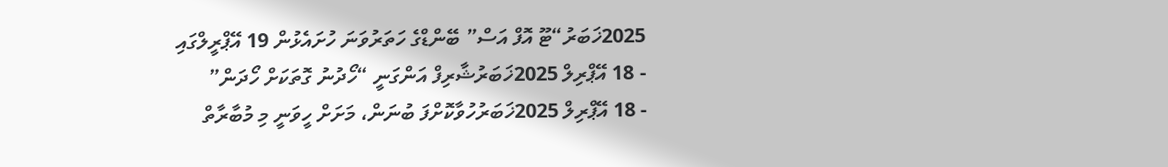2025ޚަބަރު“ޓޫ އޮފް އަސް” ބޭންޑްގެ ހަތަރުވަނަ ހުށައެޅުން 19 އޭޕްރީލްގައި
- 18 އޭޕްރިލް 2025ޚަބަރުޝާރިފް އަންގަނީ “ހޯދުނު ގޮތަކަށް ހޯދަން”
- 18 އޭޕްރިލް 2025ޚަބަރުހުވާކޮށްފަ ބުނަން، މަށަށް ހީވަނީ މި މުބާރާތް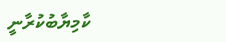ކާމިޔާބުކުރާނީ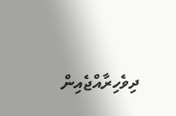ދިވެހިރާއްޖެއިން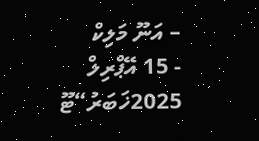– އަނޫ މަލިކް
- 15 އޭޕްރިލް 2025ޚަބަރު“ޓޫ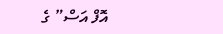އޮފް އަސް” ގެ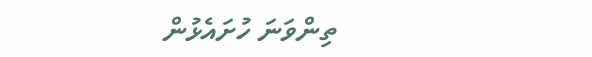ތިންވަނަ ހުށައެޅުން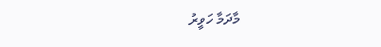މާދަމާ ހަވީރު